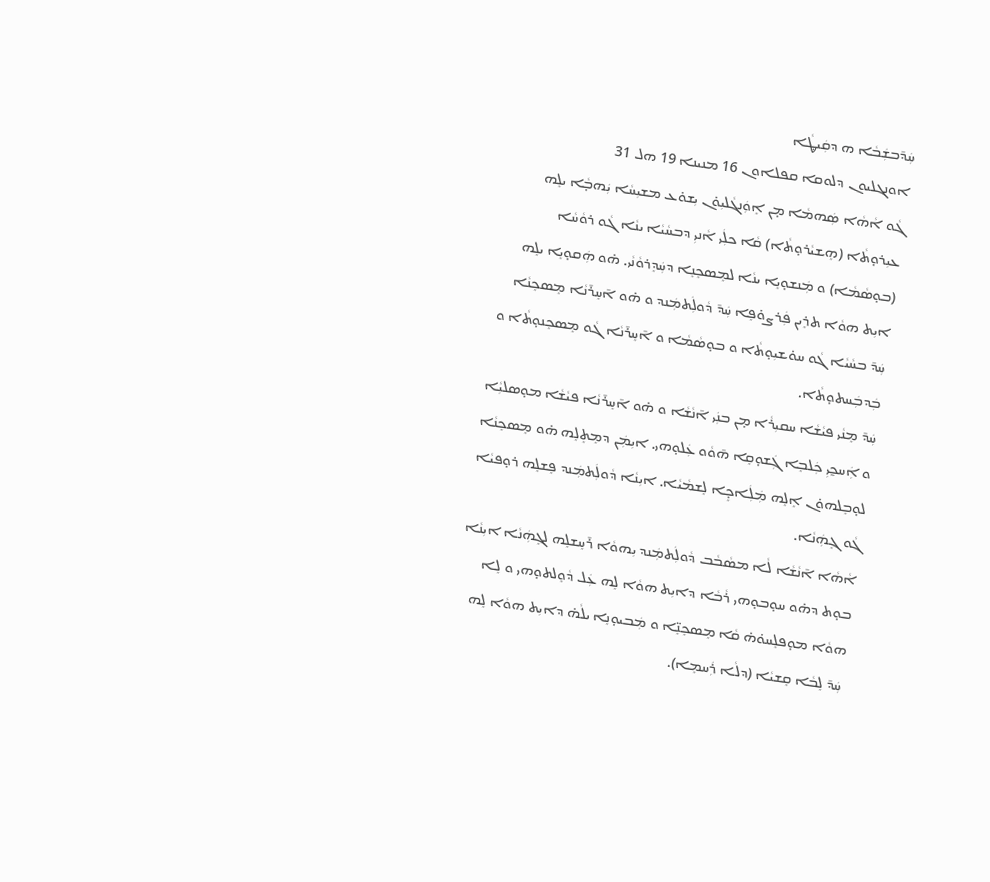ܚܲܕ̄ܒܫܲܒܵܐ ܗ ܕܩܲܝܜܵܐ
ܐܘܢܓܠܝܘܢ ܕܠܘܩܐ ܩܦܠܐܘܢ 16 ܡܢܝܢܐ 19 ܗܠ 31
ܓܵܘ ܐܵܗܵܐ ܣܲܗܡܵܐ ܡ̣ܢ ܐܸܘܲܢܓܵܠܝܼܘ̇ܢ ܝܼܫܘ̇ܥ ܡܫܝܼܚܵܐ ܝܲܗܒ̣ܵܐ ܝܠܸܗ ܥܝܼܪܘ̣ܬܵܐ (ܗܸܫܝܵܪܘ̣ܬܵܐ) ܩܵܐ ܟܠܲܝ ܐܵܢܝܼ ܕܒܚܵܝܵܐ ܝܢܵܐ ܓܵܘ ܪܘܵܚܵܐ (ܒܘ̣ܣܵܡܵܐ) ܘ ܡܲܢܫܘ̣ܝܸܐ ܝܢܵܐ ܠܡܸܣܟܸܢܸܐ ܕܚܲܕܸܪܘܵܢܵܝ. ܗ̇ܘ ܗܲܩܘ̣ܝܸܐ ܝܠܸܗ ܐܝܼܬ ܗܘܵܐ ܬܪܸܝܢ ܦܲܪܨܘ̇ܦܸܐ ܚܲܕ̄ ܕܵܘܠܲܬܡܲܢܕ ܘ ܗ̇ܘ ܐ̄ܚܸܪ̄ܢܵܐ ܡܸܣܟܸܢܵܐ ܚܲܕ̄ ܒܚܵܝܵܐ ܓܵܘ ܚܘ̇ܫܝܼܘ̣ܬܵܐ ܘ ܒܘ̣ܣܵܡܵܐ ܘ ܐ̄ܚܸܪ̄ܢܵܐ ܓܵܘ ܡܸܣܟܸܢܘ̣ܬܵܐ ܘ ܒܲܕܒܲܚܬܘ̣ܬܵܐ.
ܚܲܕ̄ ܡܸܢܵܝ ܦܝܵܫܵܐ ܚܩܝܼܪܵܐ ܡ̣ܢ ܒܢܲܝ ܐ̄ܢܵܫܵܐ ܘ ܗ̇ܘ ܐ̄ܚܸܪ̄ܢܵܐ ܦܝܵܫܵܐ ܡܘ̣ܣܠܝܼܵܐ ܘ ܐܲܚܟ̰ܝܼ ܟܲܠܒܸܐ ܓܲܫܘ̣ܩܸܐ ܗ̄ܘܵܘ ܥܲܠܘ̣ܗܝ. ܐܝܼܡܲܢ ܕܡܸܬܸܠܸܗ ܗ̇ܘ ܡܸܣܟܸܢܵܐ ܠܘ̣ܒܸܠܗܘ̇ܢ ܐܸܠܸܗ ܡܲܠܲܐܟ̣ܸܐ ܠܸܫܡܵܝܵܐ. ܐܝܼܢܵܐ ܕܵܘܠܲܬܡܲܢܕ ܦܸܫܠܸܗ ܪܘ̣ܦܝܵܐ ܓܵܘ ܓܸܗܲܢܵܐ.
ܐܵܗܵܐ ܐ̄ܢܵܫܵܐ ܠܵܐ ܡܣܵܒܵܒ ܕܵܘܠܲܬܡܲܢܕ ܝܼܗܘܵܐ ܪ̄ܚܸܫܠܸܗ ܠܓܸܗܲܢܵܐ ܐܝܼܢܵܐ ܒܘ̣ܬ ܕܗ̇ܘ ܚܘ̣ܒܘ̣ܗܝ ܪܵܒܵܐ ܕܐܝܼܬ ܗܘܵܐ ܠܸܗ ܥܲܠ ܕܵܘܸܠܬܘ̣ܗܝ ܘ ܠܸܐ ܗܘܵܐ ܡܘ̣ܦܠܸܚܘ̇ܗ̇ ܩܵܐ ܡܸܣܟܸܢܸ̈ܐ ܘ ܡܲܒܝܘ̣ܢܸܐ ܝܠܵܗ̇ ܕܐܝܼܬ ܗܘܵܐ ܠܸܗ ܚܲܕ̄ ܠܸܒܵܐ ܩܸܫܝܵܐ (ܕܠܵܐ ܪܲܚܡܸܐ).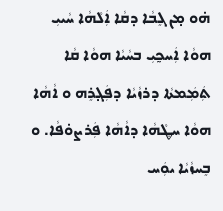ܗ̇ܘ ܡ̣ܢ ܓܸܒܵܐ ܕܩܵܐ ܐܲܠܵܗܵܐ ܚܵܝܝܼ ܗܘܵܐ ܐܲܚܟ̰ܝܼ ܒܚܵܝܵܐ ܗܘܵܐ ܩܵܐ ܬܲܡܲܡܬܵܐ ܕܪܙܵܝܵܐ ܕܦܲܓ̣ܪܸܗ ܘ ܐܵܗܵܐ ܗܘܵܐ ܚܜܵܗܵܐ ܕܐܵܗܵܐ ܦܲܪܨܘ̇ܦܵܐ. ܘ ܒܸܚܙܵܝܵܐ ܝܘܲܚ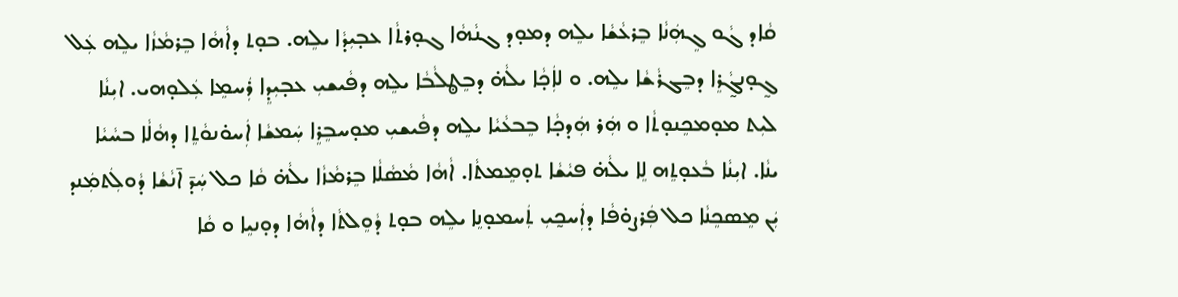ܩܵܐܕ ܓܵܘ ܓܸܗܲܢܵܐ ܒܸܪܥܵܫܵܐ ܝܠܸܗ ܕܡܘ̣ܕ ܓܢܵܗܵܐ ܓܘ̣ܪܬܵܐ ܥܒ̣ܝܼܕܵܐ ܝܠܸܗ. ܒܘ̣ܬ ܕܐܵܗܵܐ ܒܸܪܡܵܙܵܐ ܝܠܸܗ ܥܲܠ ܓ̰ܘ̣ܢܓ̰ܵܪܸܐ ܕܒܸܓܪܵܫܵܐ ܝܠܸܗ. ܘ ܠܐܲܟ̣ܵܐ ܝܠܵܗ̇ ܕܒܸܜܠܵܒܵܐ ܝܠܸܗ ܕܦܵܝܫܝܼ ܥܒ̣ܝܼܕܸܐ ܪܲܚܡܸܐ ܥܲܠܘ̣ܗܝ. ܐܝܼܢܵܐ ܠܝܼܬ ܡܘ̣ܡܟܸܢܘ̣ܬܵܐ ܘ ܗܲܪ ܗܲܕܟ̣ܵܐ ܒܸܒܥܵܝܵܐ ܝܠܸܗ ܕܦܵܝܫܝܼ ܡܘ̣ܚܒܸܪܸܐ ܚܲܡܫܵܐ ܐܲܚܘ̇ܢܘܵܬܸܐ ܕܗܵܠܵܐ ܒܚܵܝܵܐ ܝܢܵܐ. ܐܝܼܢܵܐ ܒܵܥܘ̣ܬܸܗ ܠܸܐ ܝܠܵܗ̇ ܦܝܵܫܵܐ ܬܘ̣ܡܸܡܬܵܐ. ܐܵܗܵܐ ܡܵܣܵܠܵܐ ܒܸܪܡܵܙܵܐ ܝܠܵܗ̇ ܩܵܐ ܟܠ ܚܲܕ̄ ܐ̄ܢܵܫܵܐ ܕܵܘܠܲܬܡܲܢܕ ܝܲܢ ܡܸܣܟܸܢܵܐ ܟܠ ܦܲܪܨܘ̇ܦܵܐ ܕܐܲܚܟ̰ܝܼ ܬܲܚܡܘ̣ܢܸܐ ܝܠܸܗ ܒܘ̣ܬ ܕܵܘܸܠܬܵܐ ܕܐܵܗܵܐ ܕܘ̣ܢܝܸܐ ܘ ܩܵܐ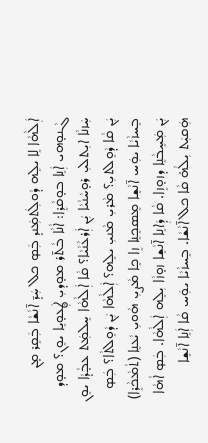ܐܲܠܵܗܵܐ ܠܸܐ ܝܠܸܗ ܕܵܘܠܲܬܡܲܢܕ ܒܲܤ ܟܠ ܚܲܕ̄ ܐ̄ܢܵܫܵܐ ܒܲܩܸܪ ܡ̣ܢ ܓܵܢܘ̣ܗܝ ܐܲܢܸܐ ܒܘ̣ܩܵܪܸܐ: ܐܵܢܵܐ ܒܵܬ̄ܪ ܡܘ̣ܕܝܼ ܜܲܥܘ̣ܝܸܐ ܝܘܸܢ؟ ܡܘ̣ܕ ܚܲܙܢܵܐ ܐܝܼܬܠܝܼ ܪܘ̣ܚܵܢܵܝܵܐ ܝܲܢ ܐܲܪܥܵܢܵܝܵܐ؟ ܩܵܐ ܐܲܠܵܗܵܐ ܚܸܠܡܲܬ ܥܒ̣ܵܕܵܐ ܝܘܸܢ ܝܲܢ ܩܵܐ ܕܵܘܸܠܬܝܼ؟ ܡܵܪܝܼ ܡܵܢܝܼ ܝܠܸܗ؟ ܐܲܠܵܗܵܐ ܝܲܢ ܕܵܘܸܠܬܵܐ؟ ܒܲܤ ܒܸܚܙܵܝܵܐ ܝܘܲܚ ܐ̄ܢܵܫܸܐ ܡܸܣܟܸܢܸܐ ܙܸܐ ܟܸܐ ܡܵܨܝܼ ܗܵܘܝܼ ܝܵܥܢܸܐ (ܬܵܡܵܟܵܪܸܐ) ܝܲܢ ܡܲܚܸܒܵܢܸܐ ܕܙܘ̣ܙܸܐ. ܩܵܐ ܕܲܐܢܸܐ ܐ̄ܢܵܫܸܐ ܙܘ̣ܙܵܐ ܝܼܠܸܗ ܐܲܠܵܗܵܐ. ܒܲܤ ܐܵܗܵܐ ܗܲܩܝܲܬ ܝܼܠܵܗ̇ ܩܵܐ ܟܠ ܐ̄ܢܵܫܵܐ. ܒܸܚܙܵܝܵܐ ܝܘܲܚ ܩܵܐ ܐܲܢܸܐ ܐ̄ܢܵܫܸܐ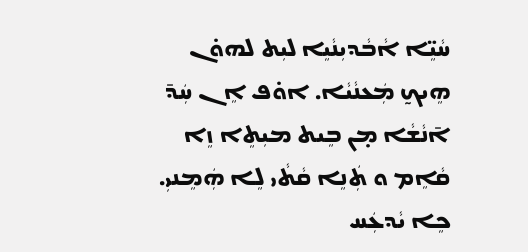ܚܵܝܸ̈ܐ ܐܵܒܵܕܝܼܢܵܝܸܐ ܠܝܼܬ ܠܗܘ̇ܢ ܗܸܝܟ̰ ܡܲܥܢܵܝܵܐ. ܐܘ̇ܦ ܐܸܢ ܚܲܕ̄ ܐ̄ܢܵܫܵܐ ܡ̣ܢ ܒܸܝܬ ܡܝܼܬܸܐ ܙܸܐ ܩܵܐܸܡ ܘ ܬܲܢܸܐ ܩܵܬܵܝ ܠܸܐ ܗܲܡܸܢܝܼ. ܟܸܐ ܝܵܕܥܲܚ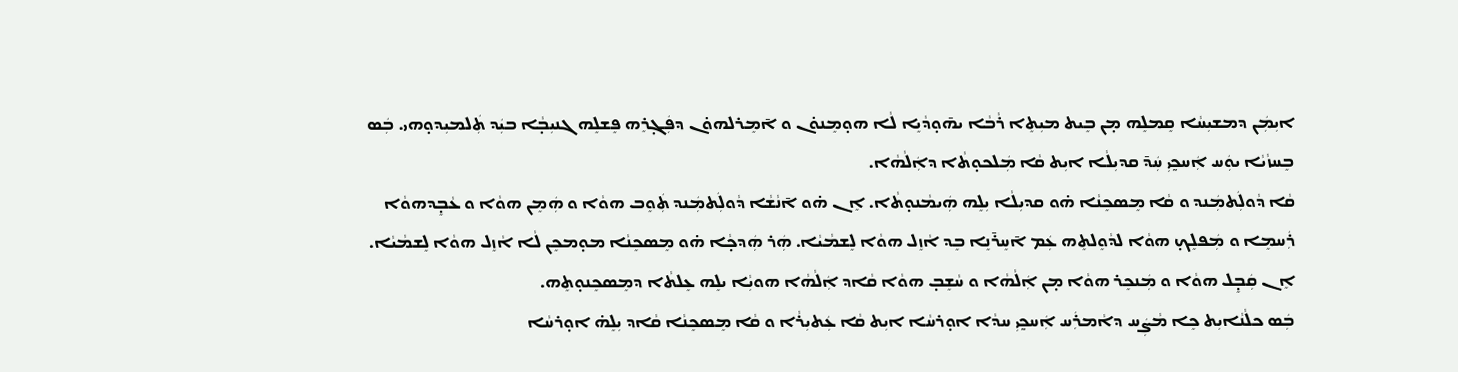ܐܝܼܡܲܢ ܕܡܫܝܼܚܵܐ ܩܸܡܠܸܗ ܡ̣ܢ ܒܸܝܬ ܡܝܼܬܸܐ ܪܵܒܵܐ ܝܗ̄ܘ̣ܕܵܝܸܐ ܠܵܐ ܗܘ̣ܡܸܢܘ̇ܢ ܘ ܐ̄ܡܸܪܠܗܘ̇ܢ ܕܦܲܓ̣ܪܸܗ ܦܸܫܠܸܗ ܓܢܝܼܒ̣ܵܐ ܒܝܲܕ ܬܲܠܡܝܼܕܘ̣ܗܝ. ܒܲܤ ܒܸܚܙܵܝܵܐ ܝܘܲܚ ܐܲܚܟ̰ܝܼ ܚܲܕ̄ ܩܕܝܼܠܵܐ ܐܝܼܬ ܩܵܐ ܡܲܠܟܘ̣ܬܵܐ ܕܐܲܠܵܗܵܐ.
ܩܵܐ ܕܵܘܠܲܬܡܲܢܕ ܘ ܩܵܐ ܡܸܣܟܸܢܵܐ ܗ̇ܘ ܩܕܝܼܠܵܐ ܝܼܠܸܗ ܗܲܝܡܵܢܘ̣ܬܵܐ. ܐܸܢ ܗ̇ܘ ܐ̄ܢܵܫܵܐ ܕܵܘܠܲܬܡܲܢܕ ܬܲܘܸܒ ܗܘܵܐ ܘ ܗܲܡܸܢ ܗܘܵܐ ܘ ܥܵܒ̣ܸܕܗܘܵܐ ܪܲܚܡܸܐ ܘ ܡܲܦܠܸܟ̣ ܗܘܵܐ ܠܕܵܘܸܠܬܸܗ ܥܲܡ ܐ̄ܚܸܪ̄ܢܸܐ ܒܸܕ ܐܵܙܸܠ ܗܘܵܐ ܠܸܫܡܵܝܵܐ. ܗܲܪ ܗܲܕܟ̣ܵܐ ܗ̇ܘ ܡܸܣܟܸܢܵܐ ܡܘ̣ܡܟܸܢ ܠܵܐ ܐܵܙܸܠ ܗܘܵܐ ܠܸܫܡܵܝܵܐ. ܐܸܢ ܩܲܒ̣ܸܠ ܗܘܵܐ ܘ ܡܲܢܟܸܪ ܗܘܵܐ ܡ̣ܢ ܐܲܠܵܗܵܐ ܘ ܚܵܫܸܒ̣ ܗܘܵܐ ܩܵܐܕ ܐܲܠܵܗܵܐ ܗܘܝܼܵܐ ܝܠܸܗ ܥܸܠܬܵܐ ܕܡܸܣܟܸܢܘ̣ܬܸܗ.
ܒܲܤ ܟܠܵܢܵܐܝܼܬ ܟܸܐ ܡܵܨܲܚ ܕܐܵܡܪܲܚ ܐܲܚܟ̰ܝܼ ܚܕܵܐ ܐܘ̣ܪܚܵܐ ܐܝܼܬ ܩܵܐ ܥܲܬܝܼܪܵܐ ܘ ܩܵܐ ܡܸܣܟܸܢܵܐ ܩܵܐܕ ܝܼܠܸܗ̇ ܐܘ̣ܪܚܵܐ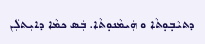ܕܬܝܵܒ̣ܘ̣ܬܵܐ ܘ ܗܲܝܡܵܢܘ̣ܬܵܐ. ܒܲܤ ܟܡܵܐ ܕܐܝܼܬܠܲܢ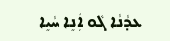ܥܕܵܢܵܐ ܓܵܘ ܐܲܢܸܐ ܚܵܝܸܐ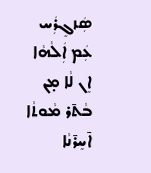ܣܲܙܓܸܪܲܚ ܥܲܡ ܐܲܠܵܗܵܐ ܐܸܢ ܠܵܐ ܡ̣ܢ ܒܵܬ̄ܪ ܡܵܘܬܵܐ ܐ̄ܚܸܪ̄ܢܵܐ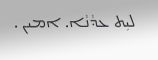ܠܝܼܬ ܥܕܵܢܵܐ. ܐܡܝܢ .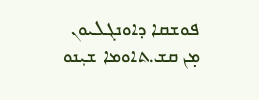ܦܘܫܩܐ ܕܐܘܢܓܠܝܘܢ ܡ̣ܢ ܩܫ.ܬܐܘܡܐ ܫܝܼܢܘ